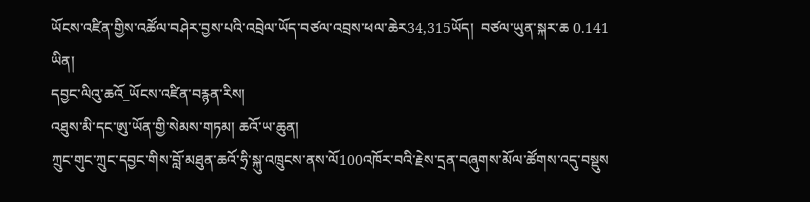ཡོངས་འཛིན་གྱིས་འཚོལ་བཤེར་བྱས་པའི་འབྲེལ་ཡོད་བཙལ་འབྲས་ཕལ་ཆེར34,315ཡོད།  བཙལ་ཡུན་སྐར་ཆ 0.141 ཡིན།
དབྱང་ལིའུ་ཆའོ_ཡོངས་འཛིན་བརྙན་རིས།
འཐུས་མི་དང་ཨུ་ཡོན་གྱི་སེམས་གཏམ། ཆའོ་ཡ་ཆུན།
ཀྲུང་གུང་ཀྲུང་དབྱང་གིས་བློ་མཐུན་ཆའོ་ཧྲི་སྐུ་འཁྲུངས་ནས་ལོ100འཁོར་བའི་རྗེས་དྲན་བཞུགས་མོལ་ཚོགས་འདུ་བསྡུས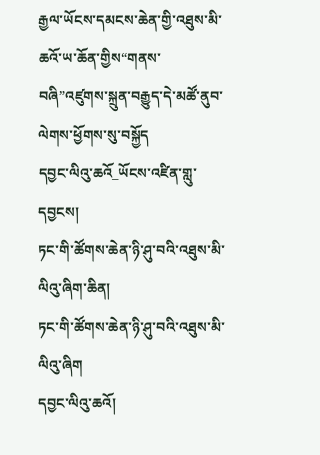རྒྱལ་ཡོངས་དམངས་ཆེན་གྱི་འཐུས་མི་ཆའོ་ཡ་ཆོན་གྱིས“གནས་བཞི”འཛུགས་སྐྲུན་བརྒྱུད་དེ་མཚོ་ནུབ་ལེགས་ཕྱོགས་སུ་བསྐྱོད
དབྱང་ལིའུ་ཆའོ_ཡོངས་འཛིན་གླུ་དབྱངས།
ཏང་གི་ཚོགས་ཆེན་ཉི་ཤུ་བའི་འཐུས་མི་ལིའུ་ཞིག་ཆིན།
ཏང་གི་ཚོགས་ཆེན་ཉི་ཤུ་བའི་འཐུས་མི་ལིའུ་ཞིག
དབྱང་ལིའུ་ཆའོ།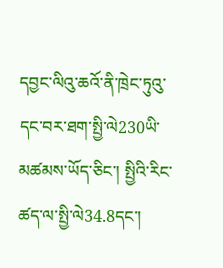དབྱང་ལིའུ་ཆའོ་ནི་ཁྲེང་ཏུའུ་དང་བར་ཐག་སྤྱི་ལེ230ཡི་མཚམས་ཡོད་ཅིང་། སྤྱིའི་རིང་ཚད་ལ་སྤྱི་ལེ34.8དང་།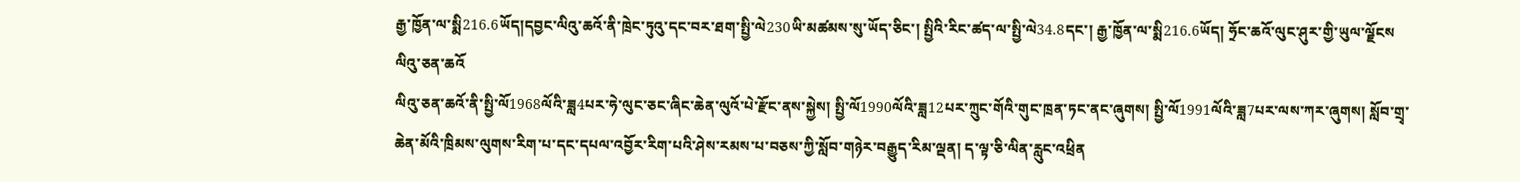རྒྱ་ཁྱོན་ལ་སྨི216.6ཡོད།དབྱང་ལིའུ་ཆའོ་ནི་ཁྲེང་ཏུའུ་དང་བར་ཐག་སྤྱི་ལེ230ཡི་མཚམས་སུ་ཡོད་ཅིང་། སྤྱིའི་རིང་ཚད་ལ་སྤྱི་ལེ34.8དང་། རྒྱ་ཁྱོན་ལ་སྨི216.6ཡོད། ཧྲོང་ཆའོ་ལུང་ཤུར་གྱི་ཡུལ་ལྗོངས
ལིའུ་ཅན་ཆའོ
ལིའུ་ཅན་ཆའོ་ནི་སྤྱི་ལོ1968ལོའི་ཟླ4པར་ཧེ་ལུང་ཅང་ཞིང་ཆེན་ལུའོ་པེ་རྫོང་ནས་སྐྱེས། སྤྱི་ལོ1990ལོའི་ཟླ12པར་ཀྲུང་གོའི་གུང་ཁྲན་ཏང་ནང་ཞུགས། སྤྱི་ལོ1991ལོའི་ཟླ7པར་ལས་ཀར་ཞུགས། སློབ་གྲྭ་ཆེན་མོའི་ཁྲིམས་ལུགས་རིག་པ་དང་དཔལ་འབྱོར་རིག་པའི་ཤེས་རམས་པ་བཅས་ཀྱི་སློབ་གཉེར་བརྒྱུད་རིམ་ལྡན། ད་ལྟ་ཅི་ལིན་རླུང་འཕྲིན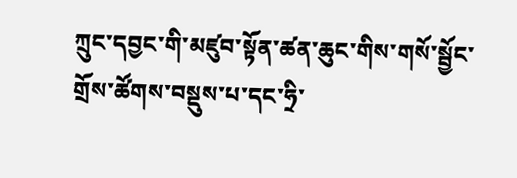ཀྲུང་དབྱང་གི་མཛུབ་སྟོན་ཚན་ཆུང་གིས་གསོ་སྦྱོང་གྲོས་ཚོགས་བསྡུས་པ་དང་ཧྲི་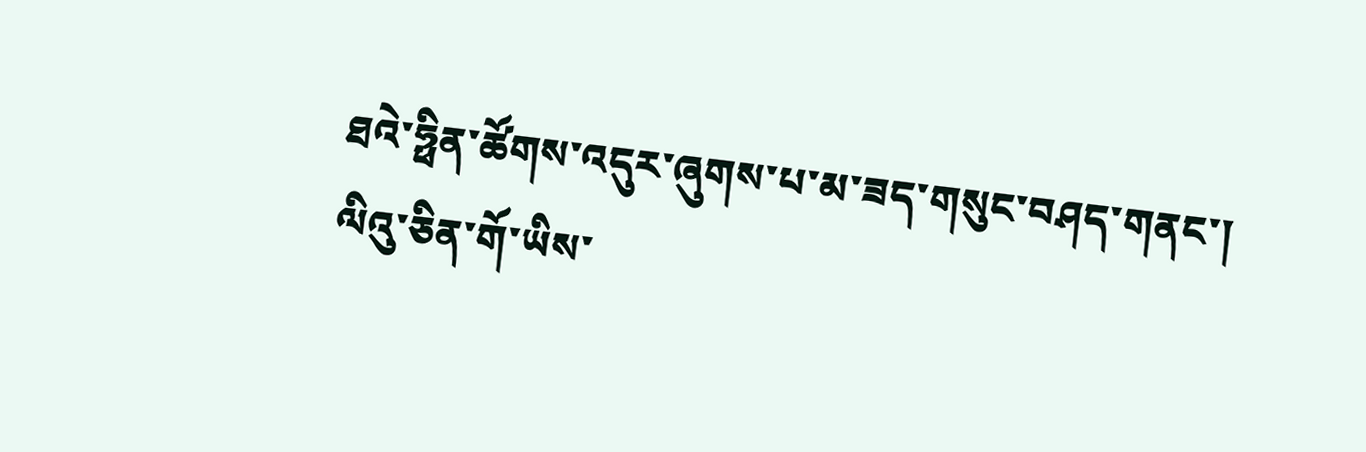ཐའེ་ཧྥིན་ཚོགས་འདུར་ཞུགས་པ་མ་ཟད་གསུང་བཤད་གནང་། ལིའུ་ཅིན་གོ་ཡིས་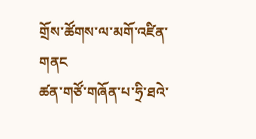གྲོས་ཚོགས་ལ་མགོ་འཛིན་གནང
ཚན་གཙོ་གཞོན་པ་ཧྲི་ཐའེ་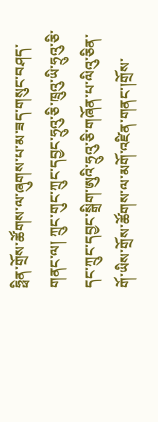ཧྥིན་གྲོས་ཚོགས་ལ་ཞུགས་པ་མ་ཟད་གསུང་བཤད་གནང་ལ། ཀྲུང་གུང་ཀྲུང་དབྱང་ཧྲུའུ་ཅི་ཁྲུའུ་ཡི་ཧྲུའུ་ཅི་དང་ཀྲུང་དབྱང་སྒྲིག་ཨུའི་ཧྲུའུ་ཅི་གཞོན་པ་ལིའུ་ཅིན་གོ་ཡིས་གྲོས་ཚོགས་ལ་མགོ་འཛིན་གནང་།གྲོས་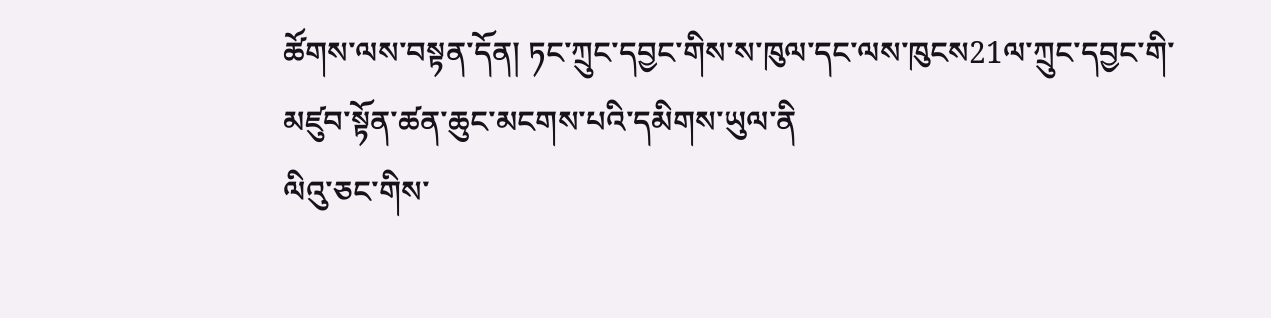ཚོགས་ལས་བསྟན་དོན། ཏང་ཀྲུང་དབྱང་གིས་ས་ཁུལ་དང་ལས་ཁུངས21ལ་ཀྲུང་དབྱང་གི་མཛུབ་སྟོན་ཚན་ཆུང་མངགས་པའི་དམིགས་ཡུལ་ནི
ལིའུ་ཅང་གིས་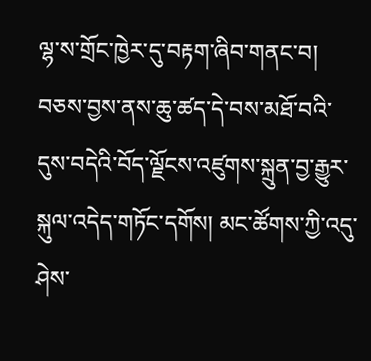ལྷ་ས་གྲོང་ཁྱེར་དུ་བརྟག་ཞིབ་གནང་བ།
བཅས་བྱས་ནས་ཆུ་ཚད་དེ་བས་མཐོ་བའི་དུས་བདེའི་བོད་ལྗོངས་འཛུགས་སྐྲུན་བྱ་རྒྱུར་སྐུལ་འདེད་གཏོང་དགོས། མང་ཚོགས་ཀྱི་འདུ་ཤེས་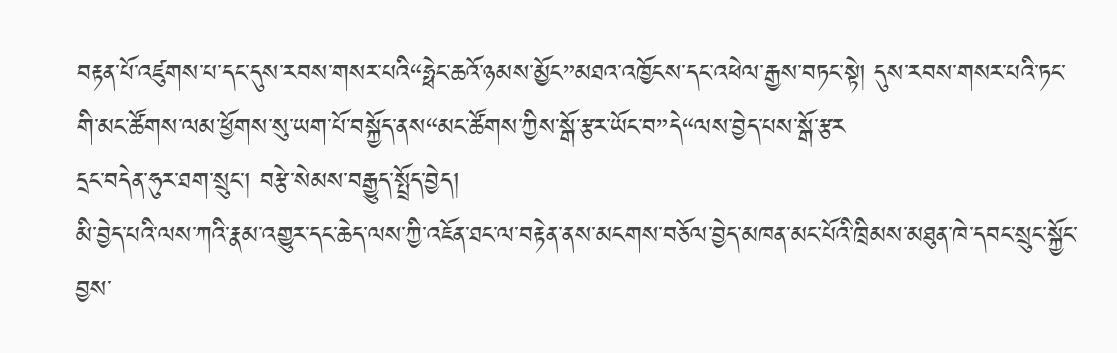བརྟན་པོ་འཛུགས་པ་དང་དུས་རབས་གསར་པའི“ཧྥེང་ཆའོ་ཉམས་མྱོང”མཐའ་འཁྱོངས་དང་འཕེལ་རྒྱས་བཏང་སྟེ། དུས་རབས་གསར་པའི་ཏང་གི་མང་ཚོགས་ལམ་ཕྱོགས་སུ་ཡག་པོ་བསྐྱོད་ནས“མང་ཚོགས་ཀྱིས་སྒོ་རྩར་ཡོང་བ”དེ“ལས་བྱེད་པས་སྒོ་རྩར
དྲང་བདེན་ཧུར་ཐག་སྲུང་། བརྩེ་སེམས་བརྒྱུད་སྤྲོད་བྱེད།
མི་བྱེད་པའི་ལས་ཀའི་རྣམ་འགྱུར་དང་ཆེད་ལས་ཀྱི་འཇོན་ཐང་ལ་བརྟེན་ནས་མངགས་བཅོལ་བྱེད་མཁན་མང་པོའི་ཁྲིམས་མཐུན་ཁེ་དབང་སྲུང་སྐྱོང་བྱས་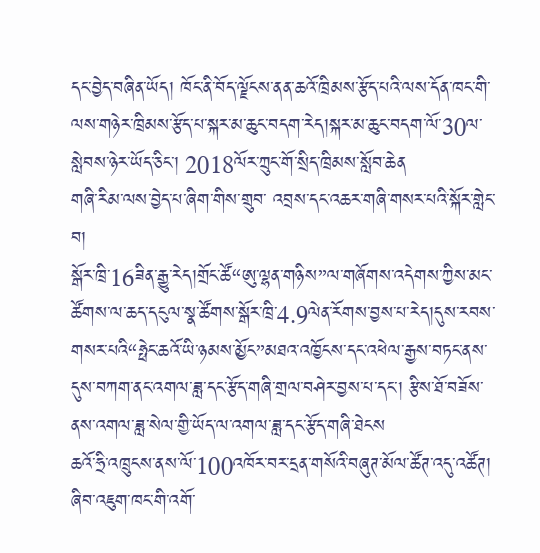དང་བྱེད་བཞིན་ཡོད། ཁོང་ནི་བོད་ལྗོངས་ནན་ཆའོ་ཁྲིམས་རྩོད་པའི་ལས་དོན་ཁང་གི་ལས་གཉེར་ཁྲིམས་རྩོད་པ་སྐར་མ་ཆུང་བདག་རེད།སྐར་མ་ཆུང་བདག་ལོ་30ལ་སླེབས་ཉེར་ཡོད་ཅིང་། 2018ལོར་ཀྲུང་གོ་སྲིད་ཁྲིམས་སློབ་ཆེན
གཞི་རིམ་ལས་བྱེད་པ་ཞིག་གིས་གྲུབ་ འབྲས་དང་འཆར་གཞི་གསར་པའི་སྐོར་གླེང་བ།
སྒོར་ཁྲི་16ཟིན་རྒྱུ་རེད།གྲོང་ཚོ“ཨུ་ལྷན་གཉིས”ལ་གཞོགས་འདེགས་ཀྱིས་མང་ཚོགས་ལ་ཆད་དངུལ་སྣ་ཚོགས་སྒོར་ཁྲི་4.9ལེན་རོགས་བྱས་པ་རེད།དུས་རབས་གསར་པའི“ཧྥེང་ཆའོ་ཡི་ཉམས་མྱོང”མཐའ་འཁྱོངས་དང་འཕེལ་རྒྱས་བཏང་ནས་དུས་བཀག་ནང་འགལ་ཟླ་དང་རྩོད་གཞི་གྲལ་བཤེར་བྱས་པ་དང་། རྩིས་ཐོ་བཟོས་ནས་འགལ་ཟླ་སེལ་གྱི་ཡོད་ལ་འགལ་ཟླ་དང་རྩོད་གཞི་ཐེངས
ཆའོ་ཧྲི་འཁྲུངས་ནས་ལོ་100འཁོར་བར་དྲན་གསོའི་བཞུཊ་མོལ་ཚོཊ་འདུ་འཚོཊ།
ཞིབ་འཇུག་ཁང་གི་འགོ་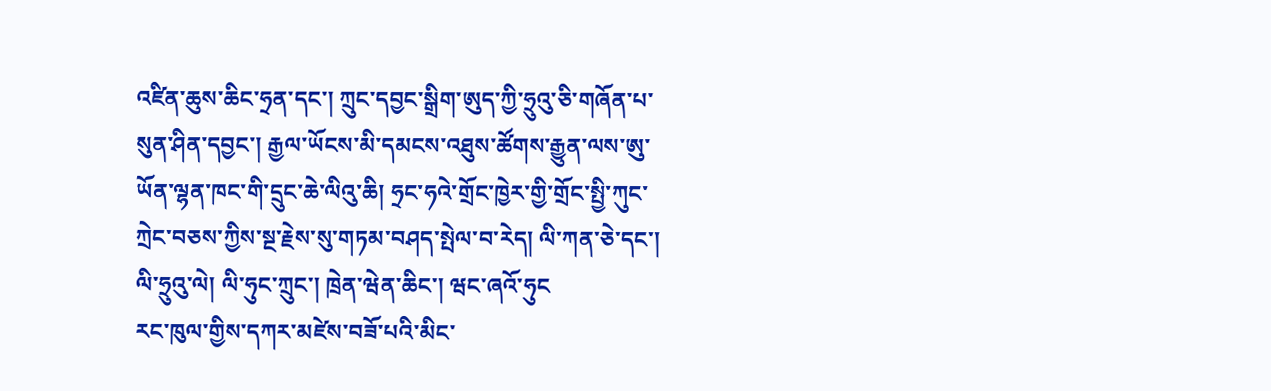འཛིན་ཆུས་ཆིང་ཧྲན་དང་། ཀྲུང་དབྱང་སྒྲིག་ཨུད་ཀྱི་ཧྲུའུ་ཅི་གཞོན་པ་སུན་ཤིན་དབྱང་། རྒྱལ་ཡོངས་མི་དམངས་འཐུས་ཚོགས་རྒྱུན་ལས་ཨུ་ཡོན་ལྷན་ཁང་གི་དྲུང་ཆེ་ལིའུ་ཆི། ཧྲང་ཧའེ་གྲོང་ཁྱེར་གྱི་གྲོང་སྤྱི་ཀུང་ཀྲེང་བཅས་ཀྱིས་སྔ་རྗེས་སུ་གཏམ་བཤད་སྤེལ་བ་རེད། ལི་ཀན་ཅེ་དང་། ལི་ཧྲུའུ་ལེ། ལི་ཧུང་ཀྲུང་། ཁྲེན་ཝེན་ཆིང་། ཝང་ཞའོ་ཧུང
རང་ཁུལ་གྱིས་དཀར་མཛེས་བཟོ་པའི་མིང་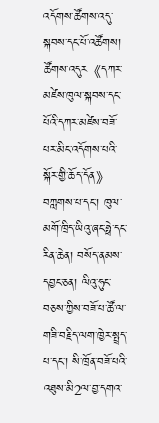འདོགས་ཚོགས་འདུ་སྐབས་དང་པོ་འཚོགས།
ཚོགས་འདུར《དཀར་མཛེས་ཁུལ་སྐབས་དང་པོའི་དཀར་མཛེས་བཟོ་པར་མིང་འདོགས་པའི་སྐོར་གྱི་ཆོད་དོན》བཀླགས་པ་དང་། ཁུལ་མགོ་ཁྲིད་ཡིའུ་ཞང་ཧྥེ་དང་རིན་ཆེན། བསོད་ནམས་དབྱང་ཅན། ལིའུ་ཧུང་བཅས་ཀྱིས་བཟོ་པ་ཚོ་ལ་གཟི་བརྗིད་ལག་ཁྱེར་སྤྲད་པ་དང་། སི་ཁྲོན་བཟོ་པའི་འཐུས་མི2ལ་བྱ་དགའ་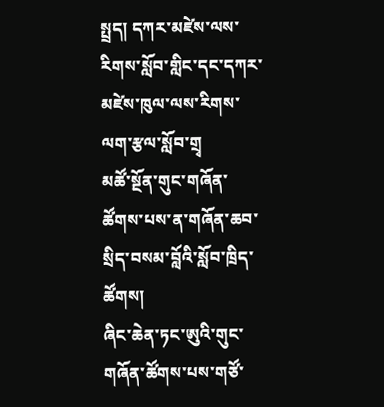སྤྲད། དཀར་མཛེས་ལས་རིགས་སློབ་གླིང་དང་དཀར་མཛེས་ཁུལ་ལས་རིགས་ལག་རྩལ་སློབ་གྲྭ
མཚོ་སྔོན་གུང་གཞོན་ཚོགས་པས་ན་གཞོན་ཆབ་སྲིད་བསམ་བློའི་སློབ་ཁྲིད་ཚོགས།
ཞིང་ཆེན་ཏང་ཨུའི་གུང་གཞོན་ཚོགས་པས་གཙོ་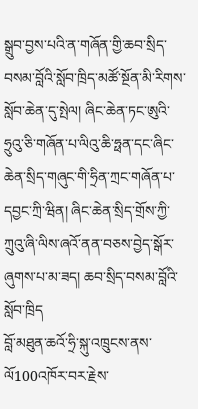སྒྲུབ་བྱས་པའི་ན་གཞོན་གྱི་ཆབ་སྲིད་བསམ་བློའི་སློབ་ཁྲིད་མཚོ་སྔོན་མི་རིགས་སློབ་ཆེན་དུ་སྤེལ། ཞིང་ཆེན་ཏང་ཨུའི་ཧྲུའུ་ཅི་གཞོན་པ་ལིའུ་ཆི་ཧྥན་དང་ཞིང་ཆེན་སྲིད་གཞུང་གི་ཧྲིན་ཀྲང་གཞོན་པ་དབྱང་ཀྲི་ཝིན། ཞིང་ཆེན་སྲིད་གྲོས་ཀྱི་ཀྲུའུ་ཞི་ལིས་ཞའོ་ནན་བཅས་བྱེད་སྒོར་ཞུགས་པ་མ་ཟད། ཆབ་སྲིད་བསམ་བློའི་སློབ་ཁྲིད
བློ་མཐུན་ཆའོ་ཧྲི་སྐུ་འཁྲུངས་ནས་ལོ100འཁོར་བར་རྗེས་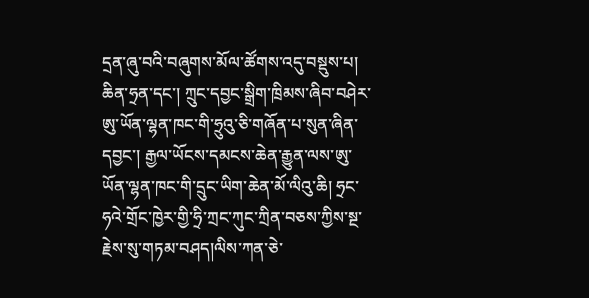དྲན་ཞུ་བའི་བཞུགས་མོལ་ཚོགས་འདུ་བསྡུས་པ།
ཆིན་ཧྲན་དང་། ཀྲུང་དབྱང་སྒྲིག་ཁྲིམས་ཞིབ་བཤེར་ཨུ་ཡོན་ལྷན་ཁང་གི་ཧྲུའུ་ཅི་གཞོན་པ་སུན་ཞིན་དབྱང་། རྒྱལ་ཡོངས་དམངས་ཆེན་རྒྱུན་ལས་ཨུ་ཡོན་ལྷན་ཁང་གི་དྲུང་ཡིག་ཆེན་མོ་ལིའུ་ཆི། ཧྲང་ཧའེ་གྲོང་ཁྱེར་གྱི་ཧྲི་ཀྲང་ཀུང་ཀྲིན་བཅས་ཀྱིས་སྔ་རྗེས་སུ་གཏམ་བཤད།ལིས་ཀན་ཅེ་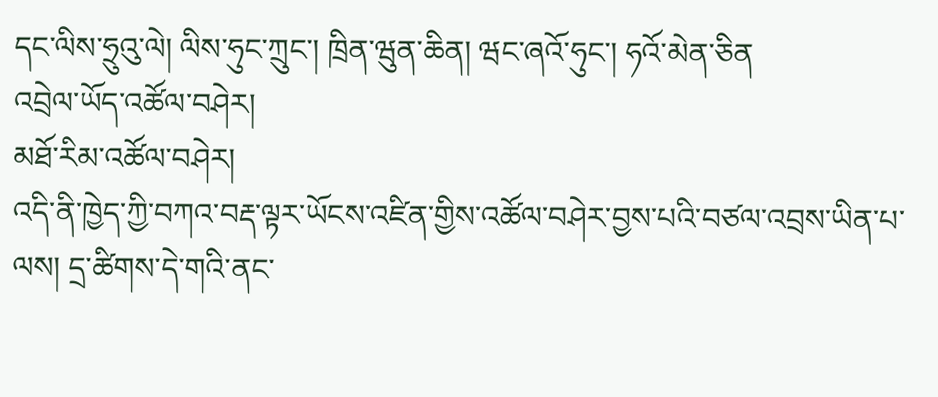དང་ལིས་ཧྲུའུ་ལེ། ལིས་ཧུང་ཀྲུང་། ཁྲིན་ཝུན་ཆིན། ཝང་ཞའོ་ཧུང་། ཧའོ་མེན་ཅིན
འབྲེལ་ཡོད་འཚོལ་བཤེར།
མཐོ་རིམ་འཚོལ་བཤེར།
འདི་ནི་ཁྱེད་ཀྱི་བཀའ་བརྡ་ལྟར་ཡོངས་འཛིན་གྱིས་འཚོལ་བཤེར་བྱས་པའི་བཙལ་འབྲས་ཡིན་པ་ལས། དྲ་ཚིགས་དེ་གའི་ནང་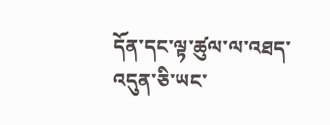དོན་དང་ལྟ་ཚུལ་ལ་འཐད་འདུན་ཅི་ཡང་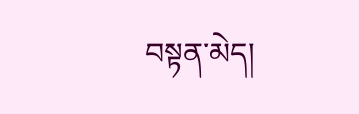བསྟན་མེད།